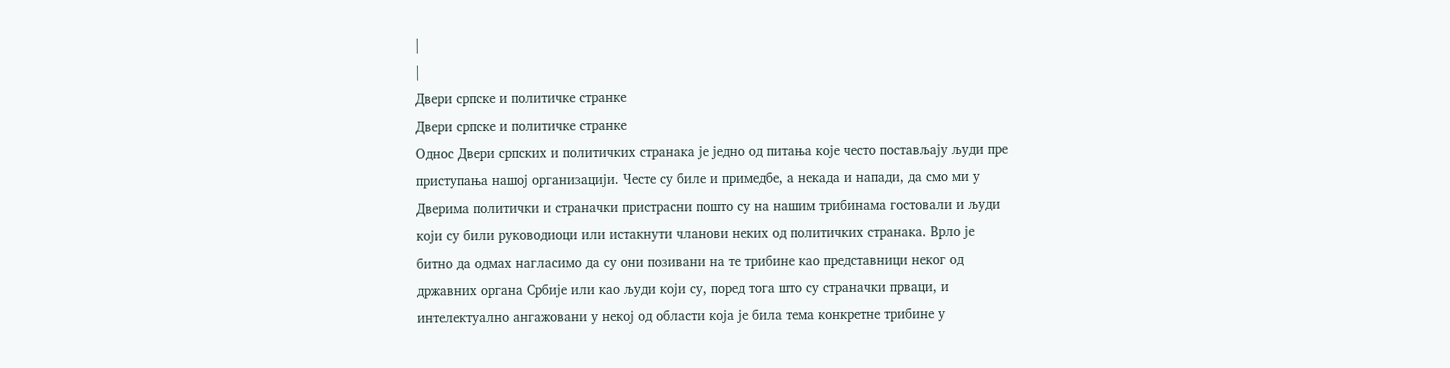|
|
Двери српске и политичке странке
Двери српске и политичке странке
Однос Двери српских и политичких странака је једно од питања које често постављају људи пре приступања нашој организацији. Честе су биле и примедбе, а некада и напади, да смо ми у Дверима политички и страначки пристрасни пошто су на нашим трибинама гостовали и људи који су били руководиоци или истакнути чланови неких од политичких странака. Врло је битно да одмах нагласимо да су они позивани на те трибине као представници неког од државних органа Србије или као људи који су, поред тога што су страначки прваци, и интелектуално ангажовани у некој од области која је била тема конкретне трибине у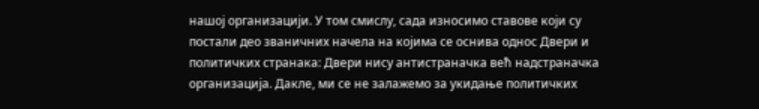нашој организацији. У том смислу, сада износимо ставове који су постали део званичних начела на којима се оснива однос Двери и политичких странака: Двери нису антистраначка већ надстраначка организација. Дакле, ми се не залажемо за укидање политичких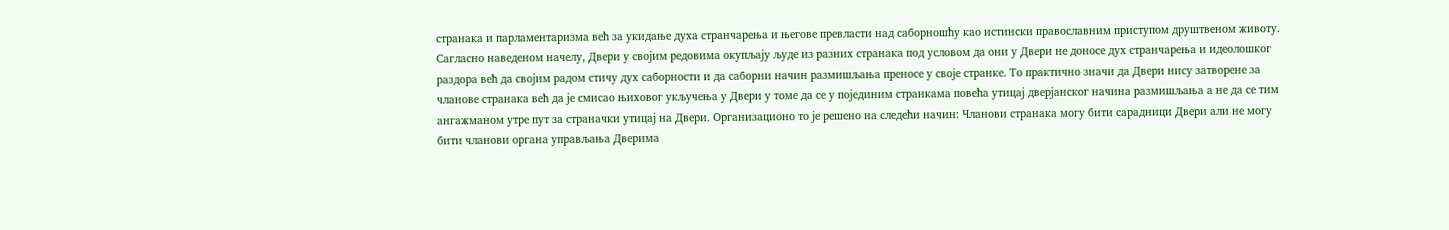странака и парламентаризма већ за укидање духа странчарења и његове превласти над саборношћу као истински православним приступом друштвеном животу. Сагласно наведеном начелу, Двери у својим редовима окупљају људе из разних странака под условом да они у Двери не доносе дух странчарења и идеолошког раздора већ да својим радом стичу дух саборности и да саборни начин размишљања преносе у своје странке. То практично значи да Двери нису затворене за чланове странака већ да је смисао њиховог укључења у Двери у томе да се у појединим странкама повећа утицај дверјанског начина размишљања а не да се тим ангажманом утре пут за страначки утицај на Двери. Организационо то је решено на следећи начин: Чланови странака могу бити сарадници Двери али не могу бити чланови органа управљања Дверима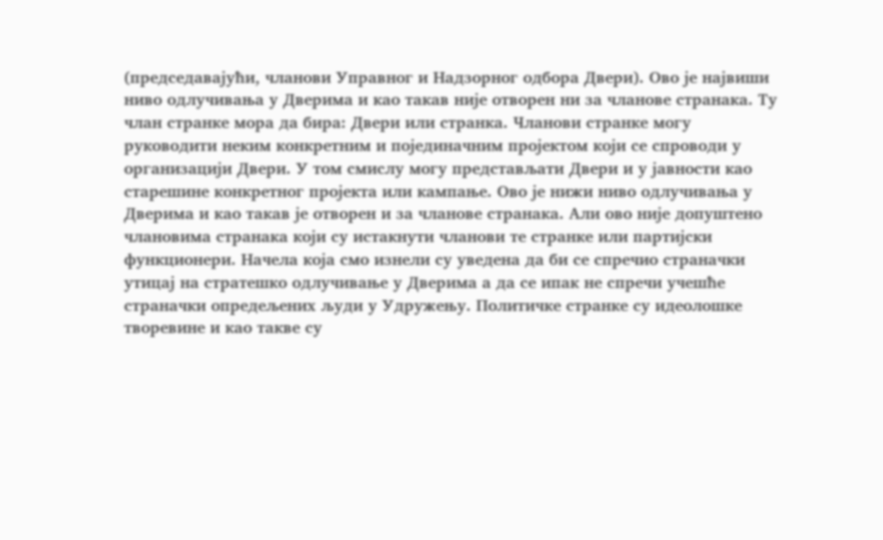(председавајући, чланови Управног и Надзорног одбора Двери). Ово је највиши ниво одлучивања у Дверима и као такав није отворен ни за чланове странака. Ту члан странке мора да бира: Двери или странка. Чланови странке могу руководити неким конкретним и појединачним пројектом који се спроводи у организацији Двери. У том смислу могу представљати Двери и у јавности као старешине конкретног пројекта или кампање. Ово је нижи ниво одлучивања у Дверима и као такав је отворен и за чланове странака. Али ово није допуштено члановима странака који су истакнути чланови те странке или партијски функционери. Начела која смо изнели су уведена да би се спречио страначки утицај на стратешко одлучивање у Дверима а да се ипак не спречи учешће страначки опредељених људи у Удружењу. Политичке странке су идеолошке творевине и као такве су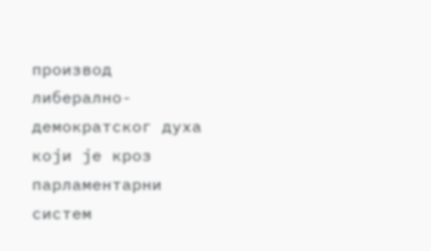производ либерално-демократског духа који је кроз парламентарни систем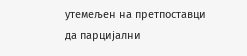утемељен на претпоставци да парцијални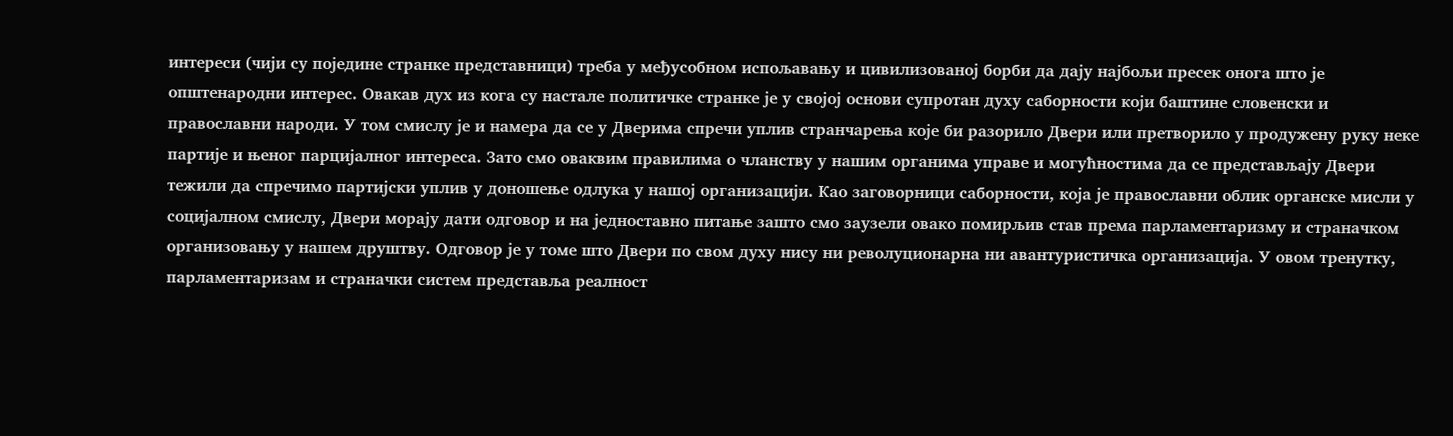интереси (чији су поједине странке представници) треба у међусобном испољавању и цивилизованој борби да дају најбољи пресек онога што је општенародни интерес. Овакав дух из кога су настале политичке странке је у својој основи супротан духу саборности који баштине словенски и православни народи. У том смислу је и намера да се у Дверима спречи уплив странчарења које би разорило Двери или претворило у продужену руку неке партије и њеног парцијалног интереса. Зато смо оваквим правилима о чланству у нашим органима управе и могућностима да се представљају Двери тежили да спречимо партијски уплив у доношење одлука у нашој организацији. Као заговорници саборности, која је православни облик органске мисли у социјалном смислу, Двери морају дати одговор и на једноставно питање зашто смо заузели овако помирљив став према парламентаризму и страначком организовању у нашем друштву. Одговор је у томе што Двери по свом духу нису ни револуционарна ни авантуристичка организација. У овом тренутку, парламентаризам и страначки систем представља реалност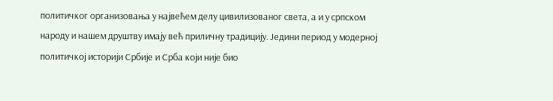политичког организовања у највећем делу цивилизованог света, а и у српском народу и нашем друштву имају већ приличну традицију. Једини период у модерној политичкој историји Србије и Срба који није био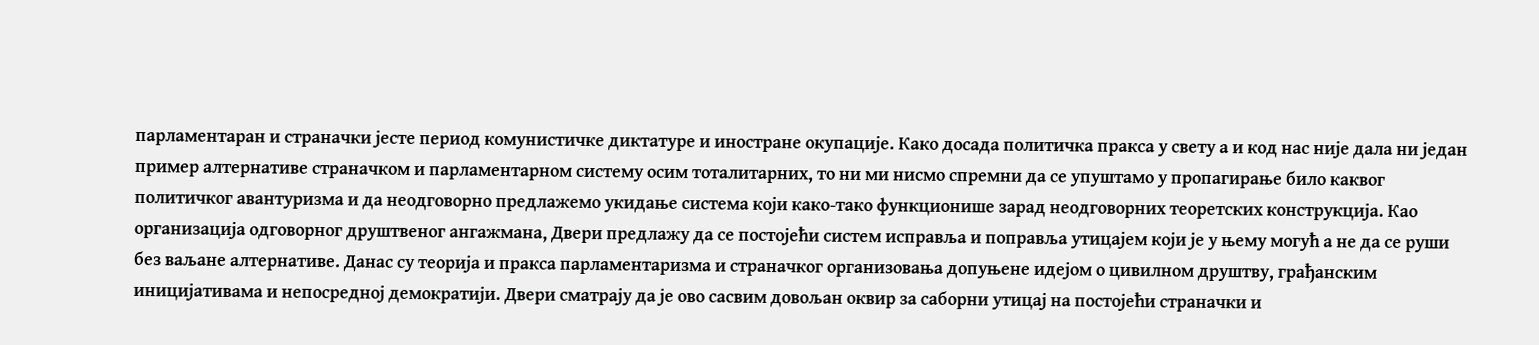парламентаран и страначки јесте период комунистичке диктатуре и иностране окупације. Како досада политичка пракса у свету а и код нас није дала ни један пример алтернативе страначком и парламентарном систему осим тоталитарних, то ни ми нисмо спремни да се упуштамо у пропагирање било каквог политичког авантуризма и да неодговорно предлажемо укидање система који како-тако функционише зарад неодговорних теоретских конструкција. Као организација одговорног друштвеног ангажмана, Двери предлажу да се постојећи систем исправља и поправља утицајем који је у њему могућ а не да се руши без ваљане алтернативе. Данас су теорија и пракса парламентаризма и страначког организовања допуњене идејом о цивилном друштву, грађанским иницијативама и непосредној демократији. Двери сматрају да је ово сасвим довољан оквир за саборни утицај на постојећи страначки и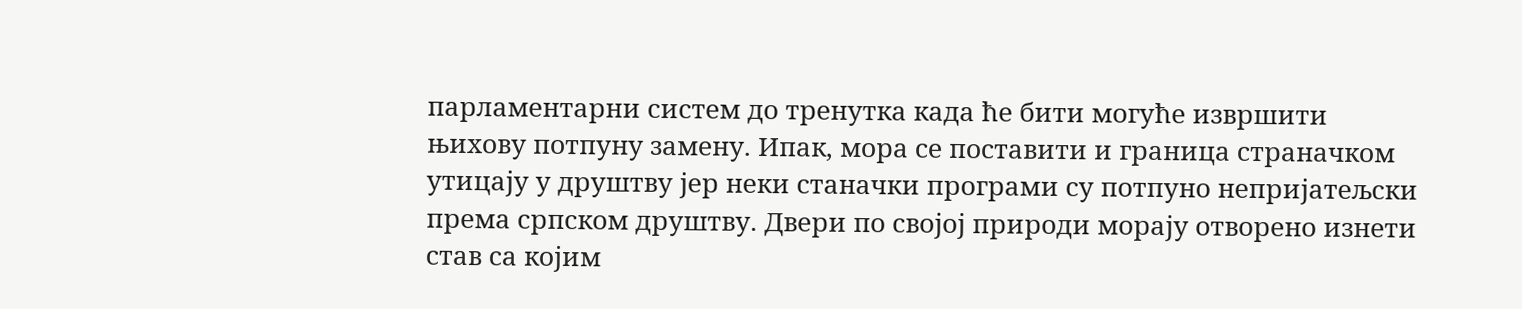парламентарни систем до тренутка када ће бити могуће извршити њихову потпуну замену. Ипак, мора се поставити и граница страначком утицају у друштву јер неки станачки програми су потпуно непријатељски према српском друштву. Двери по својој природи морају отворено изнети став са којим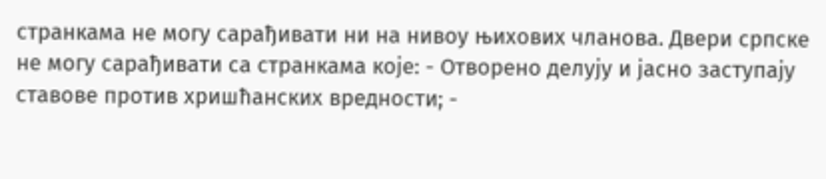странкама не могу сарађивати ни на нивоу њихових чланова. Двери српске не могу сарађивати са странкама које: - Отворено делују и јасно заступају ставове против хришћанских вредности; -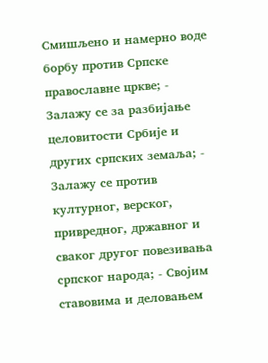Смишљено и намерно воде борбу против Српске православне цркве; - Залажу се за разбијање целовитости Србије и других српских земаља; - Залажу се против културног, верског, привредног, државног и сваког другог повезивања српског народа; - Својим ставовима и деловањем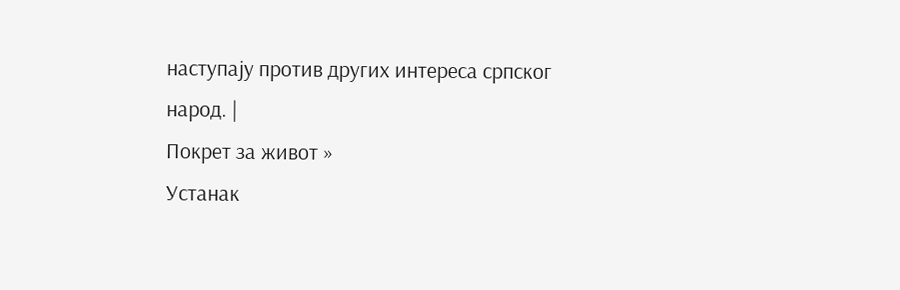наступају против других интереса српског народ. |
Покрет за живот »
Устанак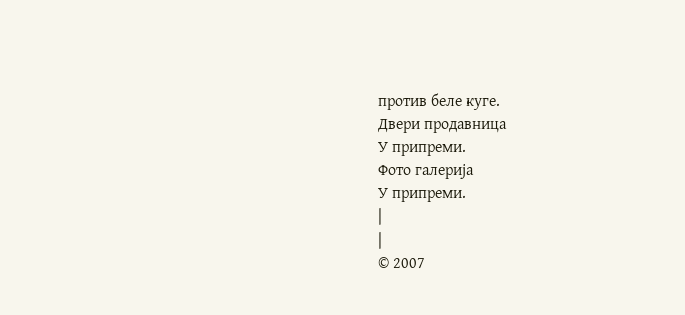против беле куге.
Двери продавница
У припреми.
Фото галерија
У припреми.
|
|
© 2007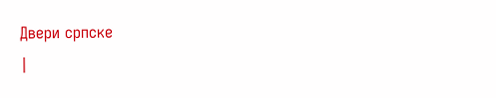Двери српске
|